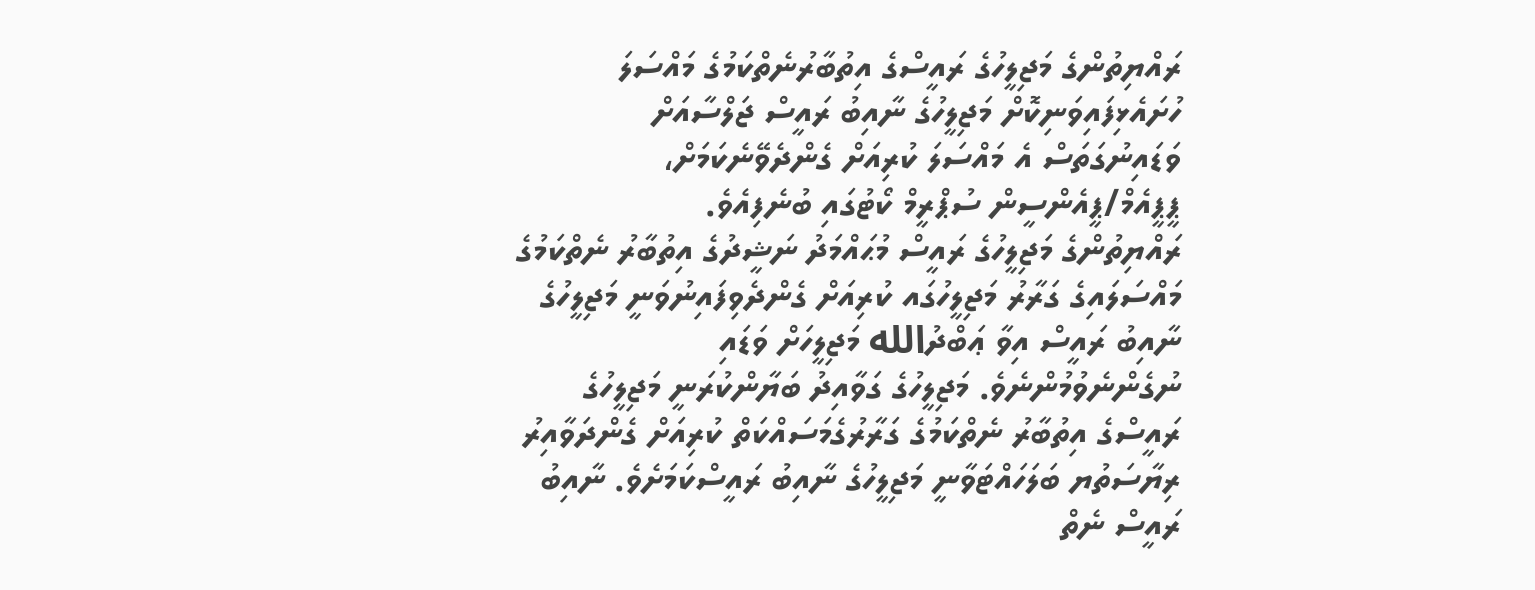ރައްޔިތުންގެ މަޖިލީހުގެ ރައީސްގެ އިތުބާރުނެތްކަމުގެ މައްސަލަ ހުށައެޅިފައިވަނިކޮށް މަޖިލީހުގެ ނާއިބު ރައީސް ޖަލްސާއަށް ވަޑައިނުގަތަސް އެ މައްސަލަ ކުރިއަށް ގެންދެވޭނެކަމަށް، ޕީޕީއެމް/ޕީއެންސީން ސުޕްރީމް ކޯޓުގައި ބުނެފިއެވެ.
ރައްޔިތުންގެ މަޖިލީހުގެ ރައީސް މުޙައްމަދު ނަޝީދުގެ އިތުބާރު ނެތްކަމުގެ މައްސަލައިގެ ގަރާރު މަޖިލީހުގައ ކުރިއަށް ގެންދެވިފައިނުވަނީ މަޖިލީހުގެ ނާއިބު ރައީސް އިވާ ޢަބްދުالله މަޖިލީހަށް ވަޑައި ނުގެންނެވުމުންނެވެ. މަޖިލީހުގެ ގަވާއިދު ބަޔާންކުރަނީ މަޖިލީހުގެ ރައީސްގެ އިތުބާރު ނެތްކަމުގެ ގަރާރުގެމަސައްކަތް ކުރިއަށް ގެންދަވާއިރު ރިޔާސަތުޔ ބަލަހައްޓަވާނީ މަޖިލީހުގެ ނާއިބު ރައީސްކަމަށެވެ. ނާއިބު ރައީސް ނެތް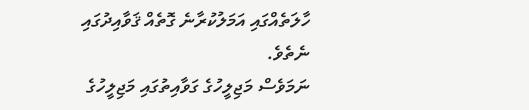ހާލަތެއްގައި އަމަލުކުރާނެ ގޮތެއް ޤަވާއިދުގައި ނެތެވެ.
ނަމަވެސް މަޖިލީހުގެ ގަވާއިތުގައި މަޖިލީހުގެ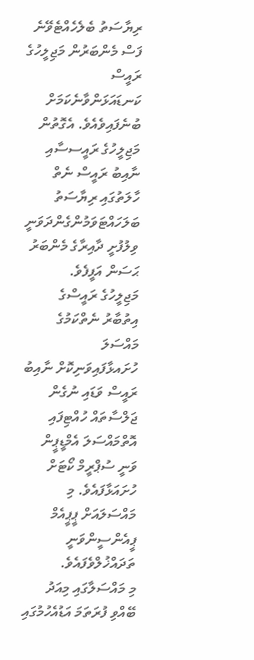ރިޔާސަތު ބެލެހެއްޓެވޭނެ ފަސް މެންބަރުން މަޖިލީހުގެ ރައީސް ކަނޑައަޅަންވާނެކަމަށް ބުނެފައިވެއެވެ. އެގޮތުން މަޖިލީހުގެ ރައީސސާއި ނާއިބު ރައީސް ނެތް ހާލަތުގައި ރިޔާސަތު ބަލަހައްޓަވަމުންގެންދަވަނީ ވިލުފުށީ ދާއިރާގެ މެންބަރު ޙަސަން އަފީފެވެ.
މަޖިލީހުގެ ރައީސްގެ އިތުބާރު ނެތްކަމުގެ މައްސަލަ ހުށައޅާފައިވަނިކޮށް ނާއިބު ރައީސް ވަޑައި ނުގެން ޖަލްސާތައް ހުއްޓިފައި އޮތްމައްސަލަ އެމްޑީޕީން ވަނީ ސުޕްރީމް ކޯޓަށް ހުށައަޅާފައެވެ. މި މައްސަލައަށް ޕީޕީއެމް ޕީއެންސީންވަނީ ތަދައްޚުލްވެފައެވެ.
މި މައްސަލާގައި މިއަދު ބޭއްވި ފުރަތަމަ އަޑުއެހުމުގައި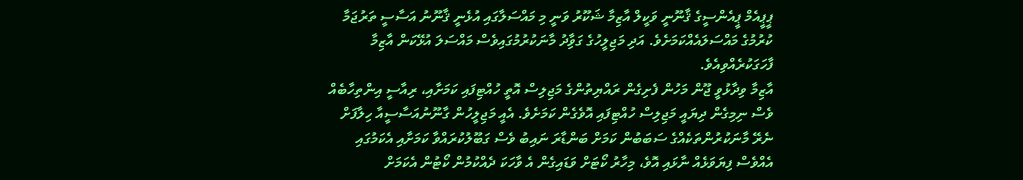ޕީޕީއެމް ޕީއެންސީގެ ޤާނޫނީ ވަކީލް އާޒިމާ ޝަކޫރު ވަނީ މި މައްސަލާގައި އުޅެނީ ޤާނޫނު އަސާސީ ތަރުޖަމާ ކުރުމުގެ މައްސަލައެއްކަމަށެވެ. އަދި މަޖިލީހުގެ ގަވާިދު މާނަކުރުމުގައިވެސް މައްސަލަ އުޅޭކަން އާޒިމާ ފާހަގަކުރެއްވިއެވެ.
އާޒިމާ ވިދާޅުވީ ޖޫން މަހުން ފެށިގެން ރައްޔިތުންގެ މަޖިލިސް އޮތީ ހުއްޓިފައި ކަމަށާއި، ރިއާސީ އިންތިހާބެއް ވެސް ނިމިގެން ދިޔައީ މަޖިލިސް ހުއްޓިފައި އޮވެގެން ކަމަށެވެ. އެއީ މަޖިލީހުން ގާނޫނުއަސާސީއާ ހިލާފަށް ނެރޭ މާނަކުރުންތަކެއްގެ ސަބަބުން ކަމަށް ބަންޑާރަ ނައިބު ވެސް ގަބޫލުކުރައްވާ ކަމަށާއި އެކަމުގައި އެއްވެސް ފިޔަވަޅެއް ނާޅައި އޮވެ، މިހާރު ކޯޓަށް ވަޑައިގެން އެ ވާހަކަ ދެއްކުމުން ކޯޓުން އެކަމަށް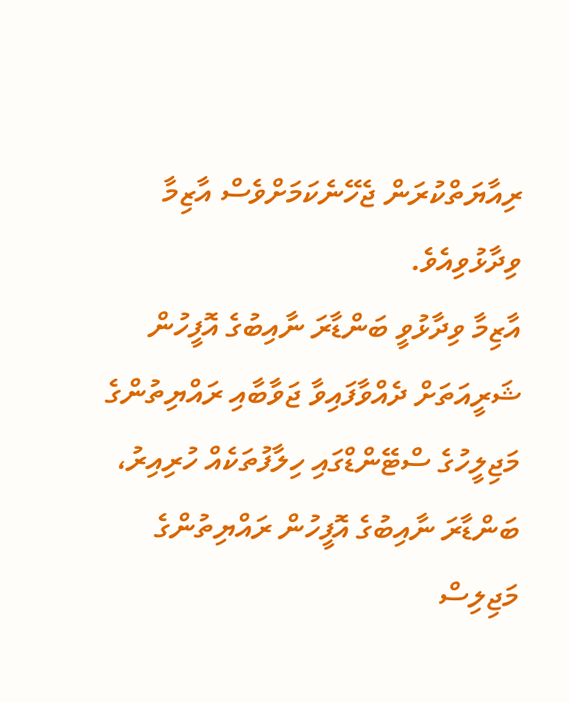ރިއާޔަތްކުރަން ޖެހޭނެކަމަށްވެސް އާޒިމާ ވިދާޅުވިއެވެ.
އާޒިމާ ވިދާޅުވީ ބަންޑާރަ ނާއިބުގެ އޮފީހުން ޝަރީއަތަށް ދެއްވާފައިވާ ޖަވާބާއި ރައްޔިތުންގެ މަޖިލީހުގެ ސްޓޭންޑްގައި ހިލާފުތަކެއް ހުރިއިރު، ބަންޑާރަ ނާއިބުގެ އޮފީހުން ރައްޔިތުންގެ މަޖިލިސް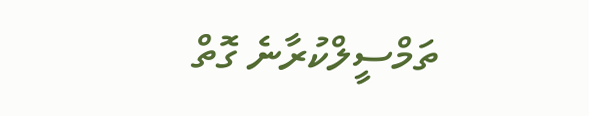ތަމްސީލްކުރާނެ ގޮތް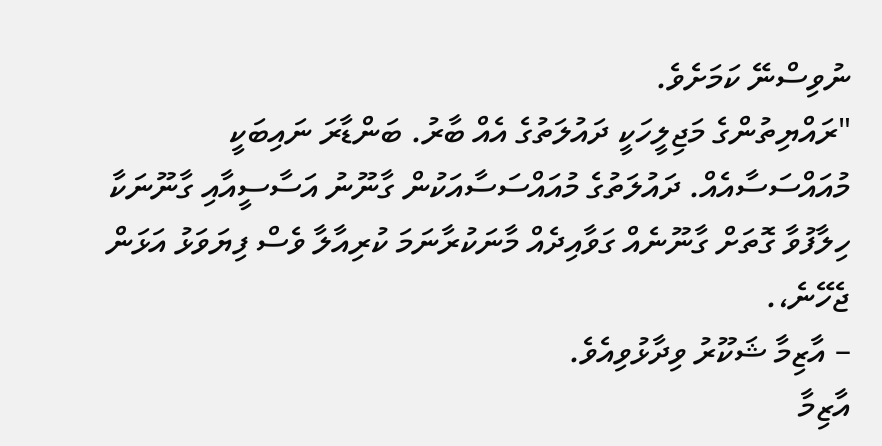ނުވިސްނޭ ކަމަށެވެ.
"ރައްޔިތުންގެ މަޖިލީހަކީ ދައުލަތުގެ އެއް ބާރު. ބަންޑާރަ ނައިބަކީ މުއައްސަސާއެއް. ދައުލަތުގެ މުއައްސަސާއަކުން ގާނޫނު އަސާސީއާއި ގާނޫނަކާ ހިލާފުވާ ގޮތަށް ގާނޫނެއް ގަވާއިދެއް މާނަކުރާނަމަ ކުރިއާލާ ވެސް ފިޔަވަޅު އަޅަން ޖެހޭނެ،.
– އާޒިމާ ޝަކޫރު ވިދާޅުވިއެވެ.
އާޒިމާ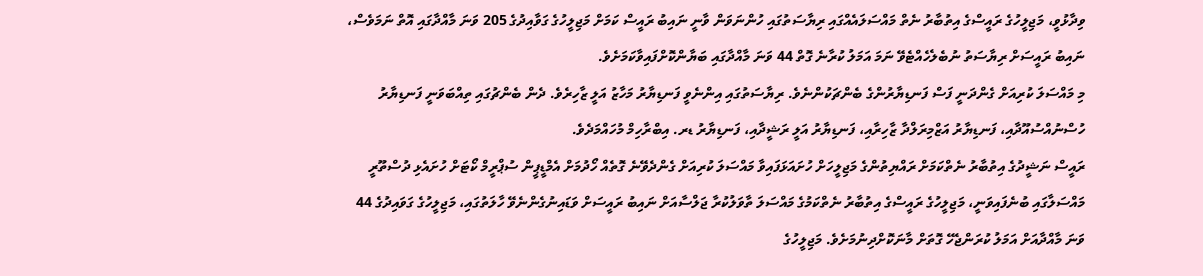ވިދާޅުވީ، މަޖިލީހުގެ ރައީސްގެ އިތުބާރު ނެތް މައްސަލައެއްގައި ރިޔާސަތުގައި ހުންނަވަން ވާނީ ނައިބު ރައީސް ކަމަށް މަޖިލީހުގެ ގަވާއިދުގެ 205 ވަނަ މާއްދާގައި އޮތް ނަމަވެސް، ނައިބު ރައީސަށް ރިޔާސަތު ނުބެލެހެއްޓެވޭ ނަމަ އަމަލު ކުރާނެ ގޮތް 44 ވަނަ މާއްދާގައި ބަޔާންކޮށްފައިވާކަމަށެވެ.
މި މައްސަލަ ކުރިއަށް ގެންދަނީ ފަސް ފަނޑިޔާރުންގެ ބެންޗަކުންނެވެ. ރިޔާސަތުގައި އިންނެވީ ފަނޑިޔާރު މަހާޒު އަލީ ޒާހިރެވެ. ދެން ބެންޗުގައި ތިއްބަވަނީ ފަނޑިޔާރު ހުސްނުއްސުއޫދާއި، ފަނޑިޔާރު އަޒްމިރަލްދާ ޒާހިރާއި، ފަނޑިޔާރު އަލީ ރަޝީދާއި، ފަނޑިޔާރު ޑރ. އިބްރާހިމް މުހައްމަދެވެ.
ރައީސް ނަޝީދުގެ އިތުބާރު ނެތްކަމަށް ރައްޔިތުންގެ މަޖިލީހަށް ހުށައަޅަފައިވާ މައްސަލަ ކުރިއަށް ގެންދެވޭނެ ގޮތެއް ހޯދުމަށް އެމްޑީޕީން ސުޕްރީމް ކޯޓަށް ހުށައެޅި ދުސްތޫރީ މައްސަލާގައި ބުނެފައިވަނީ، މަޖިލީހުގެ ރައީސްގެ އިތުބާރު ނެތްކަމުގެ މައްސަލަ ތާވަލުކުރާ ޖަލްސާއަށް ނައިބު ރައީސަށް ވަޑައިނުގެންނެވޭ ހާލަތުގައި، މަޖިލީހުގެ ގަވައިދުގެ 44 ވަނަ މާއްދާއަށް އަމަލު ކުރަންޖެހޭ ގޮތަށް މާނަކޮށްދިނުމަށެވެ. މަޖިލީހުގެ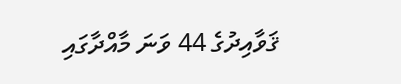ޤަވާއިދުގެ 44 ވަނަ މާއްދާގައި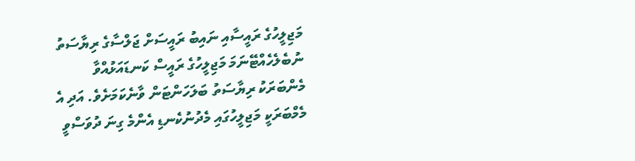މަޖިލީހުގެ ރައީސާއި ނައިބު ރައީސަށް ޖަލްސާގެ ރިޔާސަތު ނުބެލެހެއްޓޭނަމަ މަޖިލީހުގެ ރައީސް ކަނޑައަޅުއްވާ މެންބަރަކު ރިޔާސަތު ބަލަހަންޓަން ވާނެކަމަށެވެ. އަދި އެ މެމްބަރަކީ މަޖިލީހުގައި މެދުނުކެނޑި އެންމެ ގިނަ ދުވަސްވީ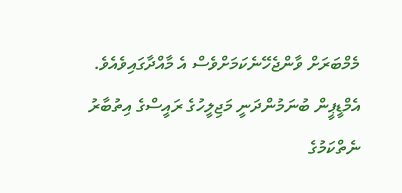މެމްބަރަށް ވާންޖެހޭނެކަމަށްވެސް އެ މާއްދާގައިވެއެވެ.
އެމްޑީޕީން ބުނަމުންދަނީ މަޖިލީހުގެ ރައީސްގެ އިތުބާރު ނެތްކަމުގެ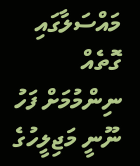މައްސަލާގައި ގޮތެއް ނިންމުމަށް ފަހު ނޫނީ މަޖިލީހުގެ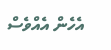އެހެން އެއްވެސް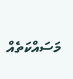މަސައްކަތެއް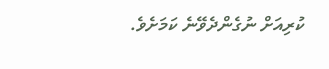ކުރިއަށް ނުގެންދެވޭނެ ކަމަށެވެ.